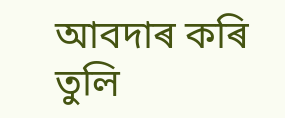আবদাৰ কৰি তুলি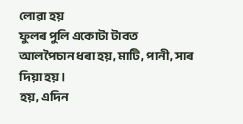লোৱা হয়
ফুলৰ পুলি একোটা টাবত
আলপৈচান ধৰা হয়, মাটি, পানী, সাৰ দিয়া হয়।
হয়, এদিন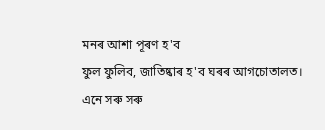মনৰ আশা পূৰণ হ'ব
ফুল ফুলিব, জাতিষ্কাৰ হ'ব ঘৰৰ আগচোতালত।
এনে সৰু সৰু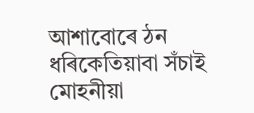আশাবোৰে ঠন ধৰিকেতিয়াবা সঁচাই মোহনীয়া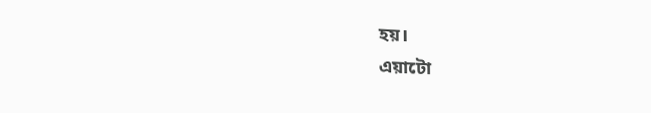হয়।
এয়াটো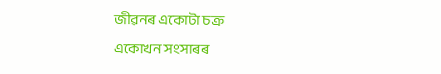জীৱনৰ একোটা চক্ৰ
একোখন সংসাৰৰ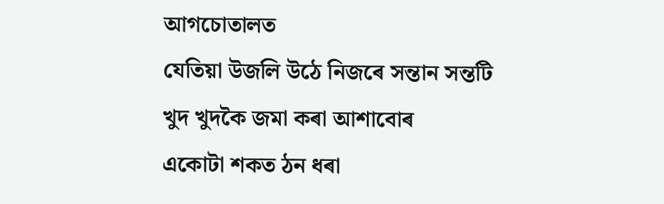আগচোতালত
যেতিয়া উজলি উঠে নিজৰে সন্তান সন্তটি
খুদ খুদকৈ জমা কৰা আশাবোৰ
একোটা শকত ঠন ধৰা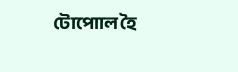টোপোাল হৈ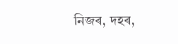নিজৰ, দহৰ,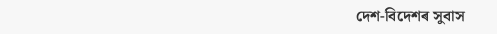দেশ-বিদেশৰ সুবাস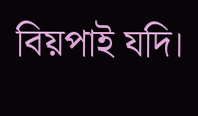বিয়পাই যদি।